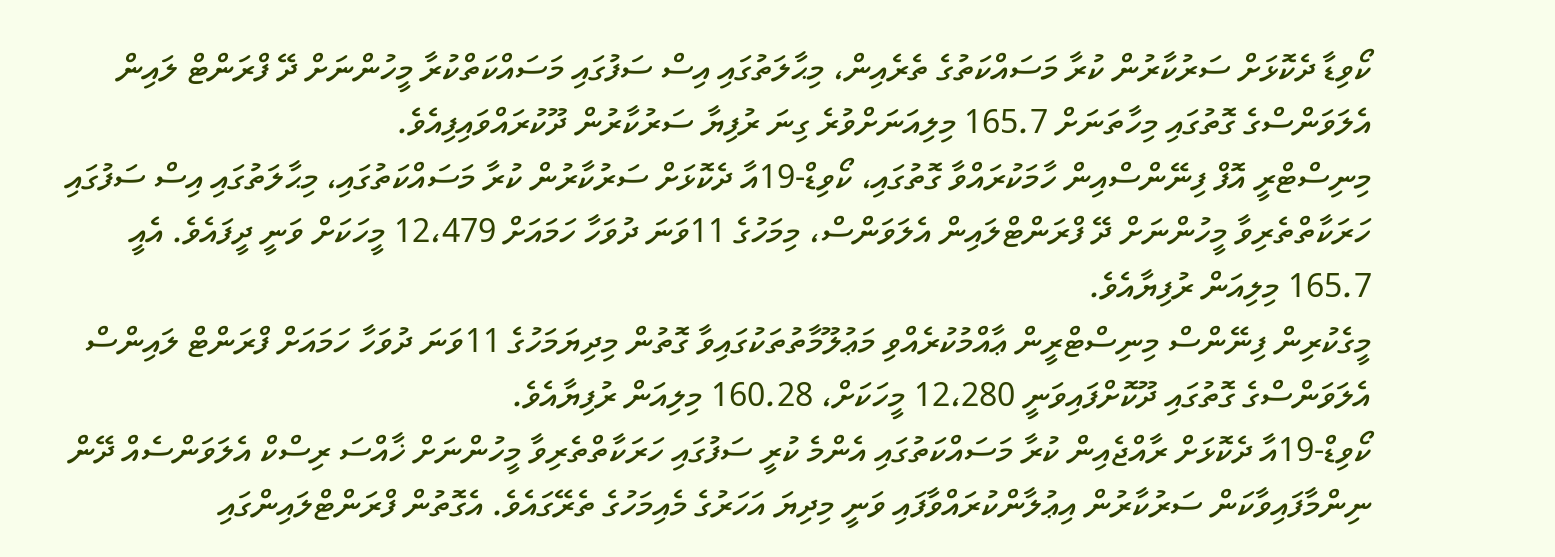ކޯވިޑާ ދެކޮޅަށް ސަރުކާރުން ކުރާ މަސައްކަތުގެ ތެރެއިން، މިޙާލަތުގައި އިސް ސަފުގައި މަސައްކަތްކުރާ މީހުންނަށް ދޭ ފްރަންޓް ލައިން އެލަވަންސްގެ ގޮތުގައި މިހާތަނަށް 165.7 މިލިއަނަށްވުރެ ގިނަ ރުފިޔާ ސަރުކާރުން ދޫކުރައްވައިފިއެވެ.
މިނިސްޓްރީ އޮފް ފިނޭންސްއިން ހާމަކުރައްވާ ގޮތުގައި، ކޯވިޑް-19އާ ދެކޮޅަށް ސަރުކާރުން ކުރާ މަސައްކަތުގައި، މިޙާލަތުގައި އިސް ސަފުގައި ހަރަކާތްތެރިވާ މީހުންނަށް ދޭ ފްރަންޓްލައިން އެލަވަންސް، މިމަހުގެ 11ވަނަ ދުވަހާ ހަމައަށް 12،479 މީހަކަށް ވަނީ ދީފައެވެ. އެއީ 165.7 މިލިއަން ރުފިޔާއެވެ.
މީގެކުރިން ފިނޭންސް މިނިސްޓްރީން ޢާއްމުކުރެއްވި މަޢުލޫމާތުތަކުގައިވާ ގޮތުން މިދިޔަމަހުގެ 11ވަނަ ދުވަހާ ހަމައަށް ފްރަންޓް ލައިންސް އެލަވަންސްގެ ގޮތުގައި ދޫކޮށްފައިވަނީ 12،280 މީހަކަށް، 160.28 މިލިއަން ރުފިޔާއެވެ.
ކޯވިޑް-19އާ ދެކޮޅަށް ރާއްޖެއިން ކުރާ މަސައްކަތުގައި އެންމެ ކުރީ ސަފުގައި ހަރަކާތްތެރިވާ މީހުންނަށް ޚާއްސަ ރިސްކް އެލަވަންސެއް ދޭން ނިންމާފައިވާކަން ސަރުކާރުން އިޢުލާންކުރައްވާފައި ވަނީ މިދިޔަ އަހަރުގެ މެއިމަހުގެ ތެރޭގައެވެ. އެގޮތުން ފްރަންޓްލައިންގައި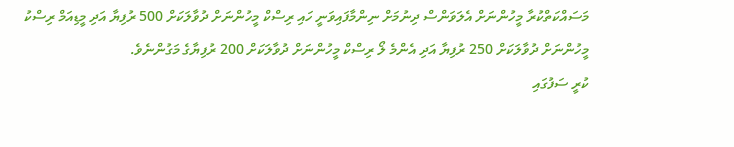މަސައްކަތްކުރާ މީހުންނަށް އެލަވަންސް ދިނުމަށް ނިންމާފައިވަނީ ހައި ރިސްކް މީހުންނަށް ދުވާލަކަށް 500 ރުފިޔާ އަދި މީޑިއަމް ރިސްކު މީހުންނަށް ދުވާލަކަށް 250 ރުފިޔާ އަދި އެންމެ ލޯ ރިސްކް މީހުންނަށް ދުވާލަކަށް 200 ރުފިޔާގެ މަގުންނެވެ.
ކުރީ ސަފުގައި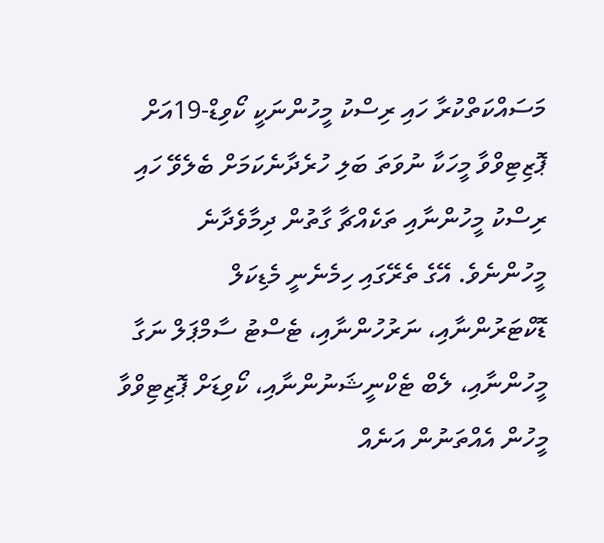މަސައްކަތްކުރާ ހައި ރިސްކު މީހުންނަކީ ކޯވިޑް-19އަށް ޕޮޒިޓިވްވާ މީހަކާ ނުވަތަ ބަލި ހުރެދާނެކަމަށް ބެލެވޭ ހައި ރިސްކު މީހުންނާއި ތަކެއްޗާ ގާތުން ދިމާވެދާނެ މީހުންނެވެ. އޭގެ ތެރޭގައި ހިމެނެނީ މެޑިކަލް ޑޮކްޓަރުންނާއި، ނަރުހުންނާއި، ޓެސްޓު ސާމްޕަލް ނަގާ މީހުންނާއި، ލެބް ޓެކްނީޝަނުންނާއި، ކޯވިޑަށް ޕޮޒިޓިވްވާ މީހުން އެއްތަނުން އަނެއް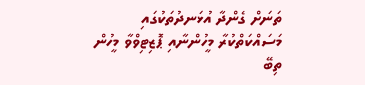ތަނަށް ގެންދާ އުޅަނދުތަކުގައި މަސައްކަތްކުރާ މީހުންނާއި ޕޮޒިޓިވްވާ މީހުން ތިބޭ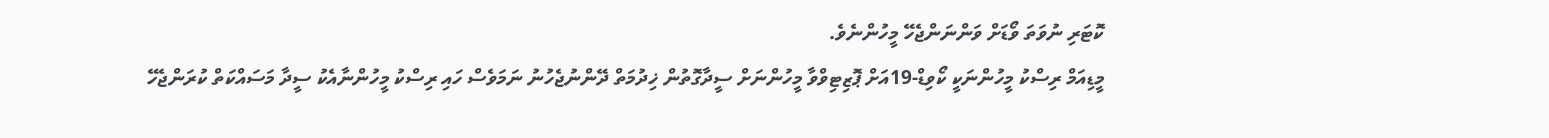ކޮޓަރި ނުވަތަ ވޯޑަށް ވަންނަންޖެހޭ މީހުންނެވެ.
މީޑިއަމް ރިސްކު މީހުންނަކީ ކޯވިޑް-19އަށް ޕޮޒިޓިވްވާ މީހުންނަށް ސީދާގޮތުން ޚިދުމަތް ދޭންނުޖެހުނު ނަމަވެސް ހައި ރިސްކު މީހުންނާއެކު ސީދާ މަސައްކަތް ކުރަންޖެހޭ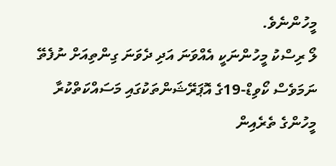މީހުންނެވެ.
ލޯ ރިސްކު މީހުންނަކީ އެއްވަނަ އަދި ދެވަނަ ގިންތިއަށް ނުފެތޭ ނަމަވެސް ކޯވިޑް-19ގެ އޮޕަރޭޝަންތަކުގައި މަސައްކަތްކުރާ މީހުންގެ ތެރެއިން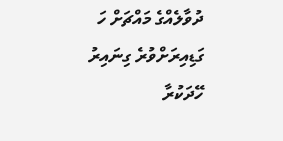ދުވާލެއްގެ މައްޗަށް ހަ ގަޑިއިރަށްވުރެ ގިނައިރު ހޭދަކުރާ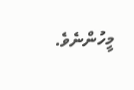މީހުންނެވެ.